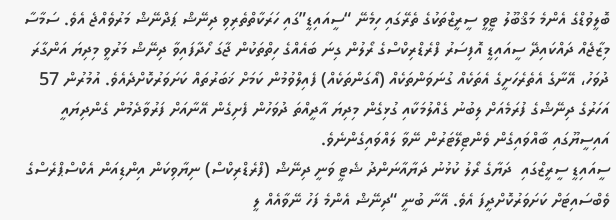ބޮލީވުޑްގެ އެންމެ މަޤްބޫލު ޓީވީ ސީރީޒްތަކުގެ ތެރޭގައި ހިމެނޭ “ސީއައިޑީ”ގައި ހަރަކާތްތެރިވި ދިނޭޝް ޕަދްނޭޝް މަރުވެއްޖެ އެވެ. ސަމާސާ މިޒާޖެއް ދައްކައިދޭ ސީއައިޑީ އޮފިސަރު ފްރެޑްރިކްސްގެ ރޯލުން ގިނަ ބައެއްގެ ހިތްތަކުން ޖާގަ ހޯދާފައިވާ ދިނޭޝް މަރުވީ މިދިޔަ އަންގާރަ ދުވަހު، އޭނާގެ އެތެރެހަށީގެ އެތަކެއް ގުނަވަންތަކެއް (އޯގަންތަކެއް) ފެއިލްވުމުން ކަމަށް ޚަބަރުތައް ކަށަވަރުކޮށްދެއެވެ. އުމުރުން 57 އަހަރުގެ ދިނޭޝްގެ ފުރަމެއަށް ލިބުނު ގެއްލުމަކާއި ގުޅިގެން މިދިޔަ އާދީއްތަ ދުވަހުން ފެށިގެން އޭނާއަށް ފަރުވާދެމުން ގެންދިޔައީ އައިސީޔޫގައި ބާއްވައިގެން ވެންޓިލޭޓަރުން ނޭވާ ލައްވައިގެންނެވެ.
ސީއައިޑީ ސީރީޒްގައި  ދަޔާގެ ރޯލު ކުޅުނު ދަޔާއާނަންދު ޝެޓީ ވަނީ ދިނޭޝް (ފްރެޑްރިކްސް) ނިޔާވިކަން އިންޑިއަން އެކްސްޕްރެސްގެ ވެބްސައިޓަށް ކަށަވަރުކޮށްދީފަ އެވެ. އޭނާ ބުނީ “ދިނޭޝް އެންމެ ފަހު ނޭވާއެއް ލީ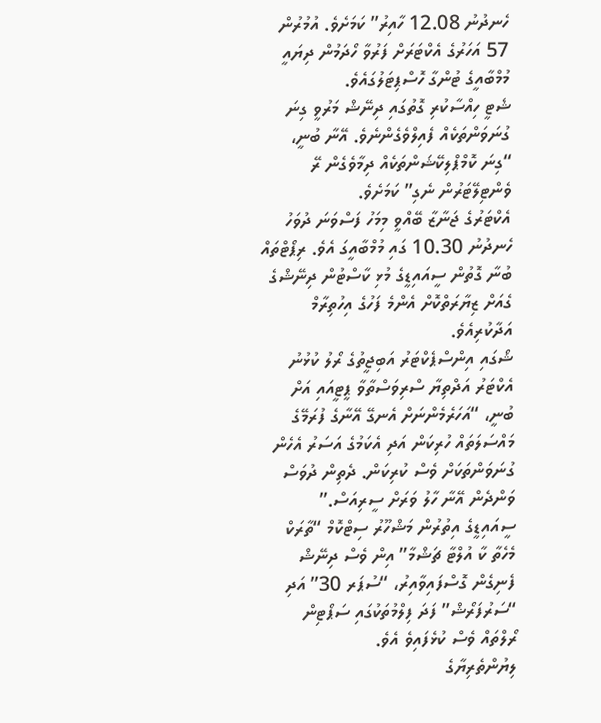ހެނދުނު 12.08 ހާއިރު” ކަމަށެވެ. އުމުރުން 57 އަހަރުގެ އެކްޓަރަށް ފަރުވާ ހޯދަމުން ދިޔައީ މުމްބާއީގެ ޓުންގާ ހޮސްޕިޓަލުގައެވެ.
ޝެޓީ ހިއްސާކުރި ގޮތުގައި ދިނޭޝް މަރުވީ ގިނަ ގުނަވަންތަކެއް ފެއިލްވެގެންނެވެ. އޭނާ ބުނީ، “ގިނަ ކޮމްޕްލިކޭޝަންތަކެއް ދިމާވެގެން ރޭ ވެންޓިލޭޓަރުން ނެގި” ކަމަށެވެ.
އެކްޓަރުގެ ޖަނާޒާ ބޭއްވީ މިމަހު ފަސްވަނަ ދުވަހު ހެނދުނު 10.30 ގައި މުމްބާއީގަ އެވެ. ރިޕޯޓްތައް ބުނާ ގޮތުން ސީއައިޑީގެ މުޅި ކާސްޓުން ދިނޭޝްގެ ގެއަށް ޒިޔާރަތްކޮށް އެންމެ ފަހުގެ އިހުތިރާމް އަދާކުރިއެވެ.
ޝޯގައި އިންސްޕެކްޓަރު އަބިޖީތުގެ ރޯލު ކުޅުނު އެކްޓަރު އަދްތިޔާ ސްރިވަސްތާވާ ޕީޓީއައި އަށް ބުނީ، “އަހަރެމެންނަށް އެނގޭ އޭނާގެ ފުރަމޭގެ މައްސަލަތައް ހުރިކަން އަދި އެކަމުގެ އަސަރު އެހެން ގުނަވަންތަކަށް ވެސް ކުރިކަން. ދެތިން ދުވަސް ވަންދެން އޭނާ ހާލު ވަރަށް ސީރިއަސް.”
ސީއައިޑީގެ އިތުރުން މަޝްހޫރު ސިޓްކޮމް “ތާރަކް މެހެތާ ކާ އުލްޓާ ޗަޝްމާ” އިން ވެސް ދިނޭޝް ފެނިގެން ގޮސްފައިވާއިރު، “ސުޕަރ 30” އަދި “ސަރުފަރޯޝް” ފަދަ ފިލްމުތަކުގައި ސަޕޯޓިން ރޯލްތައް ވެސް ކުޅެފައިވެ އެވެ.
ލިޔުންތެރިޔާގެ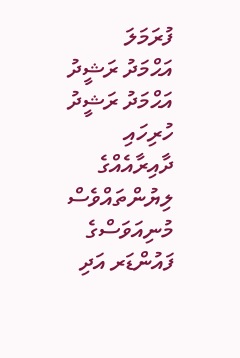ފުރަމަލަ
އަޙްމަދު ރަޝީދު
އަޙްމަދު ރަޝީދު
ހުރިހައި ދާއިރާއެއްގެ ލިޔުންތައްވެސް މުނިއަވަސްގެ ފައުންޑަރ އަދި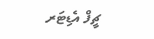ޗީފް އެޑިޓަރ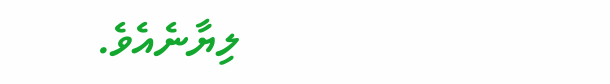ލިޔާނެއެވެ.